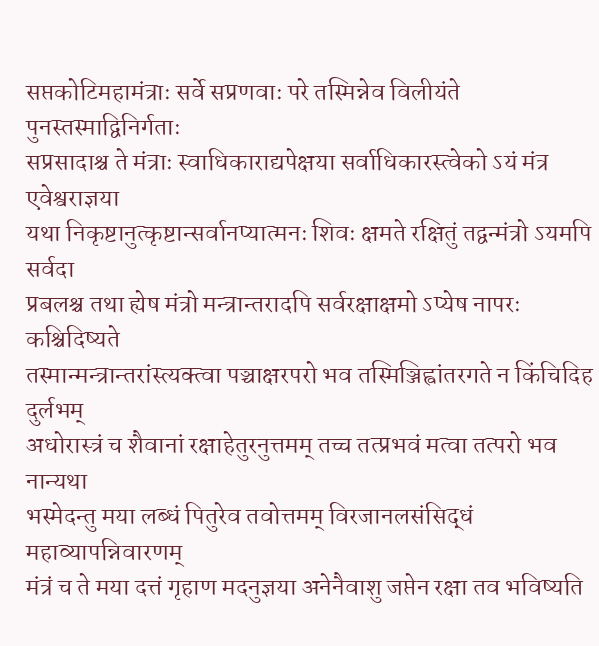सप्तकोटिमहामंत्राः सर्वे सप्रणवाः परे तस्मिन्नेव विलीयंते पुनस्तस्माद्विनिर्गताः
सप्रसादाश्च ते मंत्राः स्वाधिकाराद्यपेक्षया सर्वाधिकारस्त्वेको ऽयं मंत्र एवेश्वराज्ञया
यथा निकृष्टानुत्कृष्टान्सर्वानप्यात्मनः शिवः क्षमते रक्षितुं तद्वन्मंत्रो ऽयमपि सर्वदा
प्रबलश्च तथा ह्येष मंत्रो मन्त्रान्तरादपि सर्वरक्षाक्षमो ऽप्येष नापरः कश्चिदिष्यते
तस्मान्मन्त्रान्तरांस्त्यक्त्वा पञ्चाक्षरपरो भव तस्मिञ्जिह्वांतरगते न किंचिदिह दुर्लभम्
अधोरास्त्रं च शैवानां रक्षाहेतुरनुत्तमम् तच्च तत्प्रभवं मत्वा तत्परो भव नान्यथा
भस्मेदन्तु मया लब्धं पितुरेव तवोत्तमम् विरजानलसंसिद्धं महाव्यापन्निवारणम्
मंत्रं च ते मया दत्तं गृहाण मदनुज्ञया अनेनैवाशु जप्तेन रक्षा तव भविष्यति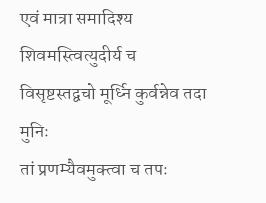एवं मात्रा समादिश्य शिवमस्त्वित्युदीर्य च विसृष्टस्तद्वचो मूर्ध्नि कुर्वन्नेव तदा मुनिः
तां प्रणम्यैवमुक्त्वा च तपः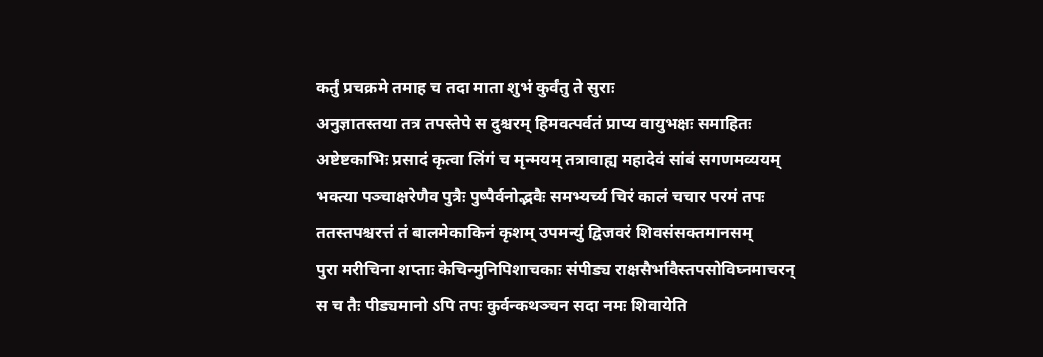कर्तुं प्रचक्रमे तमाह च तदा माता शुभं कुर्वंतु ते सुराः
अनुज्ञातस्तया तत्र तपस्तेपे स दुश्चरम् हिमवत्पर्वतं प्राप्य वायुभक्षः समाहितः
अष्टेष्टकाभिः प्रसादं कृत्वा लिंगं च मृन्मयम् तत्रावाह्य महादेवं सांबं सगणमव्ययम्
भक्त्या पञ्चाक्षरेणैव पुत्रैः पुष्पैर्वनोद्भवैः समभ्यर्च्य चिरं कालं चचार परमं तपः
ततस्तपश्चरत्तं तं बालमेकाकिनं कृशम् उपमन्युं द्विजवरं शिवसंसक्तमानसम्
पुरा मरीचिना शप्ताः केचिन्मुनिपिशाचकाः संपीड्य राक्षसैर्भावैस्तपसोविघ्नमाचरन्
स च तैः पीड्यमानो ऽपि तपः कुर्वन्कथञ्चन सदा नमः शिवायेति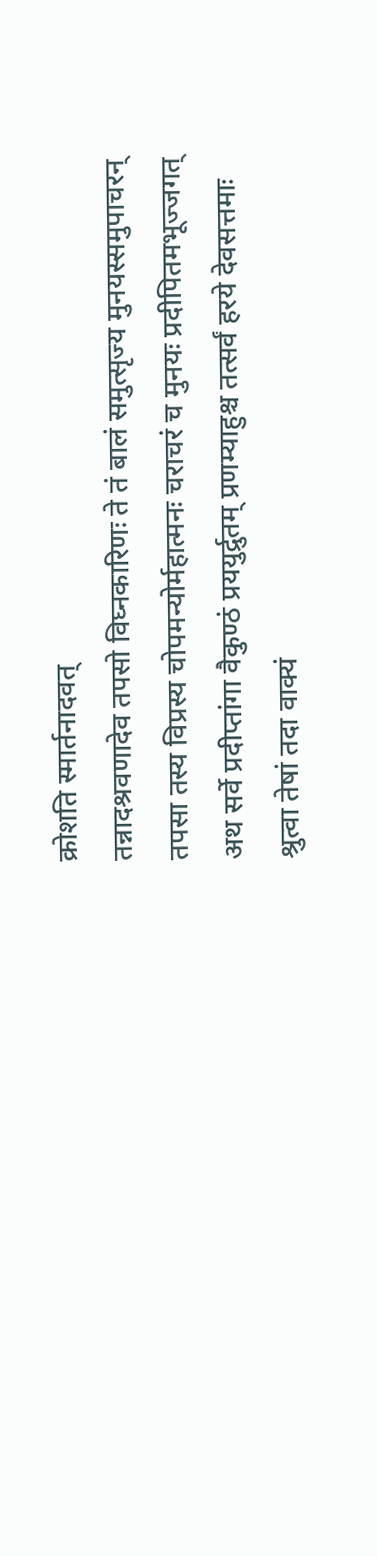क्रोशति स्मार्तनादवत्
तन्नादश्रवणादेव तपसो विघ्नकारिणः ते तं बालं समुत्सृज्य मुनयस्समुपाचरन्
तपसा तस्य विप्रस्य चोपमन्योर्महात्मनः चराचरं च मुनयः प्रदीपितमभूज्जगत्
अथ सर्वे प्रदीप्तांगा वैकुण्ठं प्रययुर्द्रुतम् प्रणम्याहुश्च तत्सर्वं हरये देवसत्तमाः
श्रुत्वा तेषां तदा वाक्यं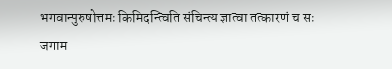भगवान्पुरुषोत्तमः किमिदन्त्विति संचिन्त्य ज्ञात्वा तत्कारणं च सः
जगाम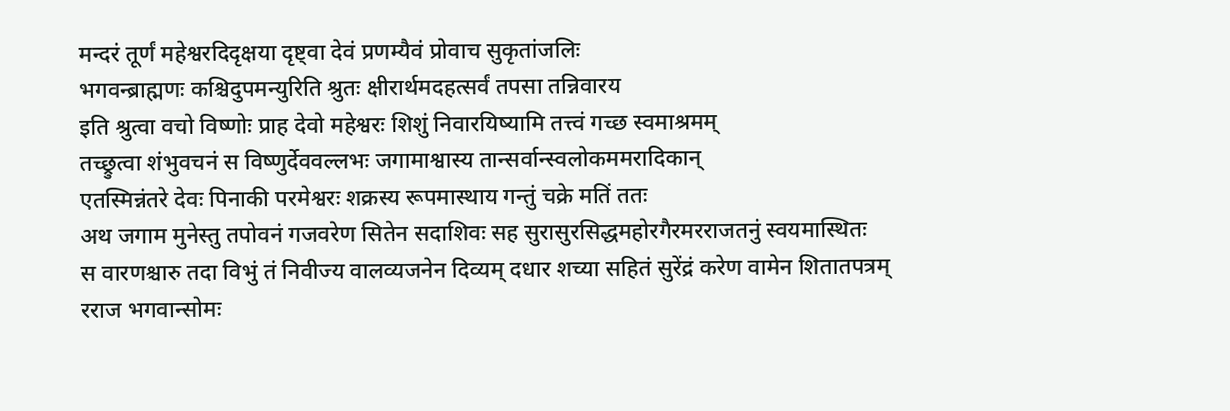मन्दरं तूर्णं महेश्वरदिदृक्षया दृष्ट्वा देवं प्रणम्यैवं प्रोवाच सुकृतांजलिः
भगवन्ब्राह्मणः कश्चिदुपमन्युरिति श्रुतः क्षीरार्थमदहत्सर्वं तपसा तन्निवारय
इति श्रुत्वा वचो विष्णोः प्राह देवो महेश्वरः शिशुं निवारयिष्यामि तत्त्वं गच्छ स्वमाश्रमम्
तच्छ्रुत्वा शंभुवचनं स विष्णुर्देववल्लभः जगामाश्वास्य तान्सर्वान्स्वलोकममरादिकान्
एतस्मिन्नंतरे देवः पिनाकी परमेश्वरः शक्रस्य रूपमास्थाय गन्तुं चक्रे मतिं ततः
अथ जगाम मुनेस्तु तपोवनं गजवरेण सितेन सदाशिवः सह सुरासुरसिद्धमहोरगैरमरराजतनुं स्वयमास्थितः
स वारणश्चारु तदा विभुं तं निवीज्य वालव्यजनेन दिव्यम् दधार शच्या सहितं सुरेंद्रं करेण वामेन शितातपत्रम्
रराज भगवान्सोमः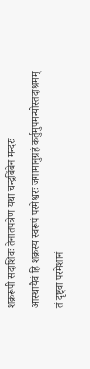शक्ररूपी सदाशिवः तेनातपत्रेण यथा चन्द्रबिंबेन मन्दरः
आस्थायैवं हि शक्रस्य स्वरूपं परमेश्वरः जगामानुग्रहं कर्तुमुपमन्योस्तदाश्रमम्
तं दृष्ट्वा परमेशानं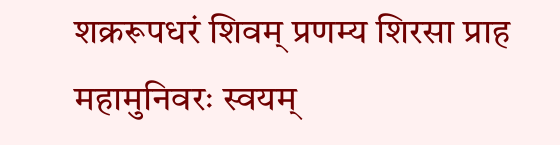शक्ररूपधरं शिवम् प्रणम्य शिरसा प्राह महामुनिवरः स्वयम्